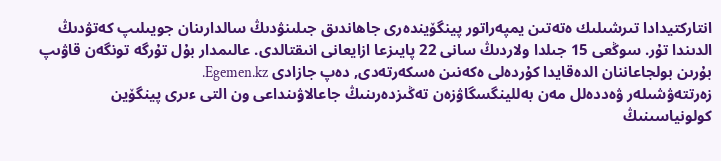انتاركتيدادا تىرشىلىك ەتەتىن يمپەراتور پينگۆيندەرى جاھاندىق جىلىنۋدىڭ سالدارىنان جويىلىپ كەتۋدىڭ الدىندا تۇر. سوڭعى 15 جىلدا ولاردىڭ سانى 22 پايىزعا ازايعانى انىقتالدى. عالىمدار بۇل تۇرگە تونگەن قاۋىپ بۇرىن بولجاعاننان الدەقايدا كۇردەلى ەكەنىن ەسكەرتەدى, دەپ جازادى Egemen.kz.
زەرتتەۋشىلەر ۋەددەلل مەن بەللينگسگاۋزەن تەڭىزدەرىنىڭ جاعالاۋىنداعى ون التى ءىرى پينگۆين كولونياسىنىڭ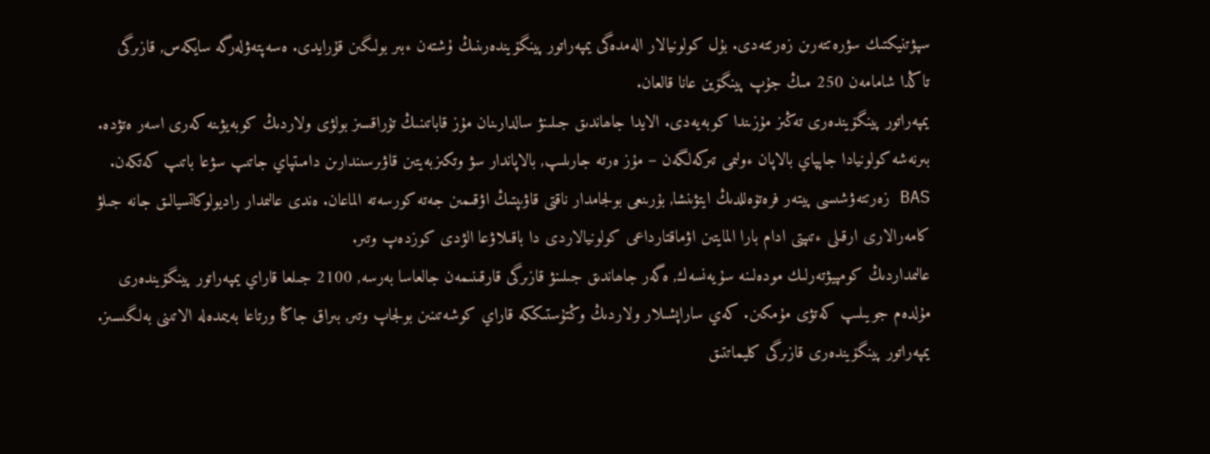سپۋتنيكتىك سۋرەتتەرىن زەرتتەدى. بۇل كولونيالار الەمدەگى يمپەراتور پينگۆيندەرىنىڭ ۇشتەن ءبىر بولىگىن قۇرايدى. ەسەپتەۋلەرگە سايكەس, قازىرگى تاڭدا شامامەن 250 مىڭ جۇپ پينگۆين عانا قالعان.
يمپەراتور پينگۆيندەرى تەڭىز مۇزىندا كوبەيەدى. الايدا جاھاندىق جىلىنۋ سالدارىنان مۇز قاباتىنىڭ تۇراقسىز بولۋى ولاردىڭ كوبەيۋىنە كەرى اسەر ەتۋدە. بىرنەشە كولونيادا جاپپاي بالاپان ءولىمى تىركەلگەن – مۇز ەرتە جارىلىپ, بالاپاندار سۋ وتكىزبەيتىن قاۋىرسىندارىن دامىتپاي جاتىپ سۋعا باتىپ كەتكەن.
BAS زەرتتەۋشىسى پيتەر فرەتۆەللدىڭ ايتۋىنشا, بۇرىنعى بولجامدار ناقتى قاۋىپتىڭ اۋقىمىن جەتە كورسەتە الماعان. ەندى عالىمدار راديولوكاتسيالىق جانە جىلۋ كامەرالارى ارقىلى ءتىپتى ادام بارا المايتىن اۋماقتارداعى كولونيالاردى دا باقىلاۋعا الۋدى كوزدەپ وتىر.
عالىمداردىڭ كومپيۋتەرلىك مودەلىنە سۇيەنسەك, ەگەر جاھاندىق جىلىنۋ قازىرگى قارقىنىمەن جالعاسا بەرسە, 2100 جىلعا قاراي يمپەراتور پينگۆيندەرى مۇلدەم جويىلىپ كەتۋى مۇمكىن. كەي ساراپشىلار ولاردىڭ وڭتۇستىككە قاراي كوشەتىنىن بولجاپ وتىر, بىراق جاڭا ورتاعا بەيىمدەلە الاتىنى بەلگىسىز.
يمپەراتور پينگۆيندەرى قازىرگى كليماتتىق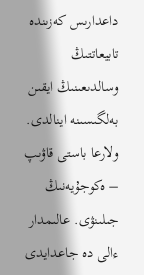داعدارىس كەزىندە تابيعاتتىڭ وسالدىعىنىڭ ايقىن بەلگىسىنە اينالدى. ولارعا باستى قاۋىپ – ەكوجۇيەنىڭ جىلىنۋى. عالىمدار ءالى دە جاعدايدى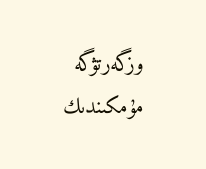وزگەرتۋگە مۇمكىندىك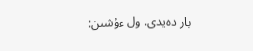بار دەيدى. ول ءۇشىن: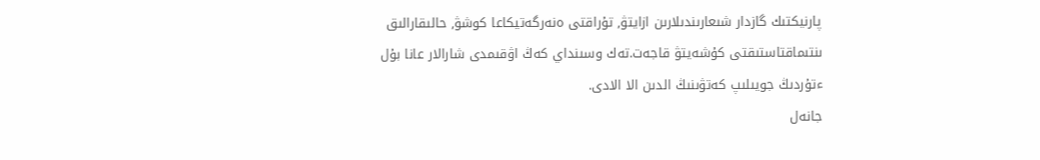پارنيكتىك گازدار شىعارىندىلارىن ازايتۋ, تۇراقتى ەنەرگەتيكاعا كوشۋ, حالىقارالىق ىنتىماقتاستىقتى كۇشەيتۋ قاجەت.تەك وسىنداي كەڭ اۋقىمدى شارالار عانا بۇل ءتۇردىڭ جويىلىپ كەتۋىنىڭ الدىن الا الادى.
جانەل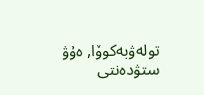تولەۋبەكوۆا, ەۇۋ ستۋدەنتى